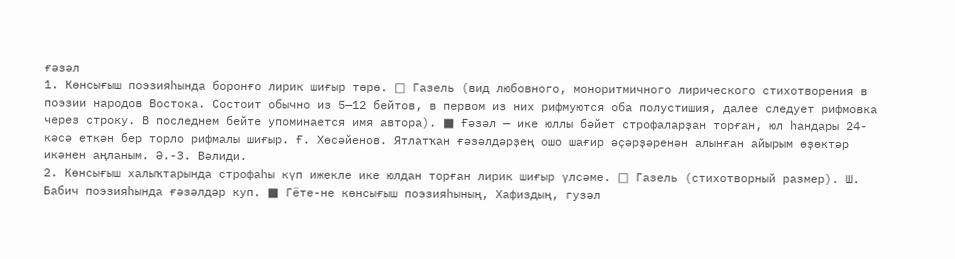ғәзәл
1. Көнсығыш поэзияһында боронғо лирик шиғыр төрө. □ Газель (вид любовного, моноритмичного лирического стихотворения в поэзии народов Востока. Состоит обычно из 5—12 бейтов, в первом из них рифмуются оба полустишия, далее следует рифмовка через строку. В последнем бейте упоминается имя автора). ■ Ғәзәл — ике юллы бәйет строфаларҙан торған, юл һандары 24-кәсә еткән бер торло рифмалы шиғыр. Ғ. Хөсәйенов. Ятлатҡан ғәзәлдәрҙең ошо шағир әҫәрҙәренән алынған айырым өҙөктәр икәнен аңланым. Ә.-З. Вәлиди.
2. Көнсығыш халыҡтарында строфаһы күп ижекле ике юлдан торған лирик шиғыр үлсәме. □ Газель (стихотворный размер). Ш. Бабич поэзияһында ғәзәлдәр куп. ■ Гёте-не көнсығыш поэзияһының, Хафиздың, гузәл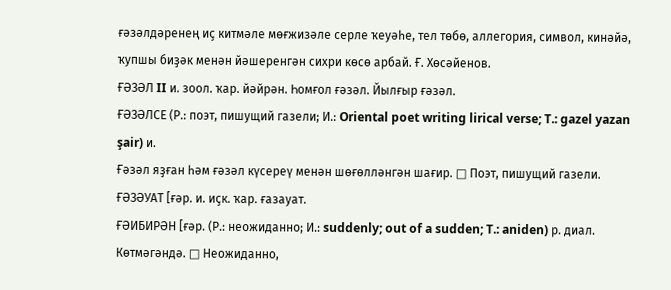ғәзәлдәренең иҫ китмәле мөғжизәле серле ҡеуәһе, тел төбө, аллегория, символ, кинәйә, ҡупшы биҙәк менән йәшеренгән сихри көсө арбай. Ғ. Хөсәйенов.
ҒӘЗӘЛ II и. зоол. ҡар. йәйрән. Һомғол ғәзәл. Йылғыр ғәзәл.
ҒӘЗӘЛСЕ (Р.: поэт, пишущий газели; И.: Oriental poet writing lirical verse; T.: gazel yazan şair) и.
Ғәзәл яҙған һәм ғәзәл күсереү менән шөғөлләнгән шағир. □ Поэт, пишущий газели.
ҒӘЗӘУАТ [ғәр. и. иҫк. ҡар. ғазауат.
ҒӘИБИРӘН [ғәр. (Р.: неожиданно; И.: suddenly; out of a sudden; T.: aniden) р. диал.
Көтмәгәндә. □ Неожиданно,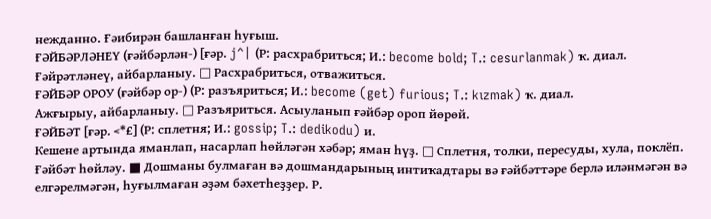нежданно. Ғәибирән башланған һуғыш.
ҒӘЙБӘРЛӘНЕҮ (ғәйбәрлән-) [ғәр. j^| (Р: расхрабриться; И.: become bold; T.: cesurlanmak) ҡ. диал.
Ғәйрәтләнеү, айбарланыу. □ Расхрабриться, отважиться.
ҒӘЙБӘР ОРОУ (ғәйбәр ор-) (Р: разъяриться; И.: become (get) furious; T.: kızmak) ҡ. диал.
Ажғырыу, айбарланыу. □ Разъяриться. Асыуланып ғәйбәр ороп йөрөй.
ҒӘЙБӘТ [ғәр. <*£] (Р: сплетня; И.: gossip; T.: dedikodu) и.
Кешене артында яманлап, насарлап һөйләгән хәбәр; яман һүҙ. □ Сплетня, толки, пересуды, хула, поклёп. Ғәйбәт һөйләу. ■ Дошманы булмаған вә дошмандарының интиҡадтары вә ғәйбәттәре берлә иләнмәгән вә елгәрелмәгән, һуғылмаған әҙәм бәхетһеҙҙер. Р.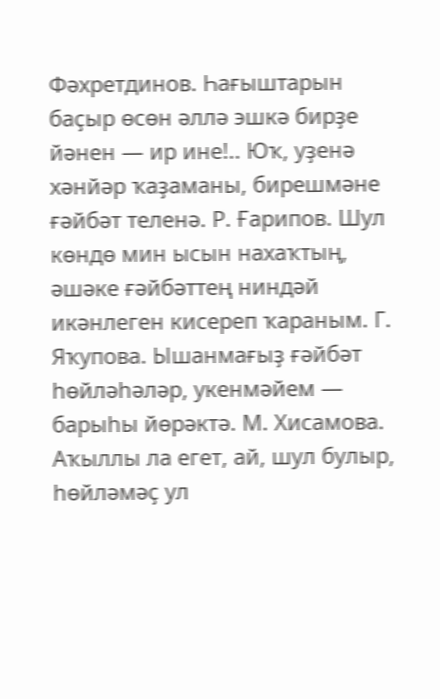Фәхретдинов. Һағыштарын баҫыр өсөн әллә эшкә бирҙе йәнен — ир ине!.. Юҡ, уҙенә хәнйәр ҡаҙаманы, бирешмәне ғәйбәт теленә. Р. Ғарипов. Шул көндө мин ысын нахаҡтың, әшәке ғәйбәттең ниндәй икәнлеген кисереп ҡараным. Г. Яҡупова. Ышанмағыҙ ғәйбәт һөйләһәләр, укенмәйем — барыһы йөрәктә. М. Хисамова. Аҡыллы ла егет, ай, шул булыр, һөйләмәҫ ул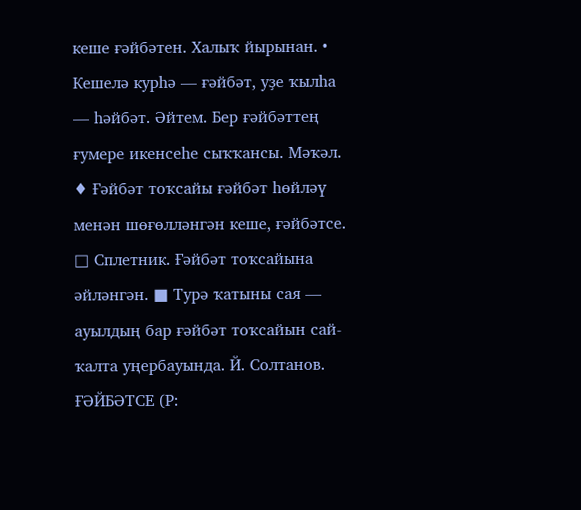кеше ғәйбәтен. Халыҡ йырынан. • Кешелә курһә — ғәйбәт, уҙе ҡылһа — һәйбәт. Әйтем. Бер ғәйбәттең ғумере икенсеһе сыҡҡансы. Мәҡәл.
♦ Ғәйбәт тоҡсайы ғәйбәт һөйләү менән шөғөлләнгән кеше, ғәйбәтсе. □ Сплетник. Ғәйбәт тоҡсайына әйләнгән. ■ Турә ҡатыны сая — ауылдың бар ғәйбәт тоҡсайын сай-ҡалта уңербауында. Й. Солтанов.
ҒӘЙБӘТСЕ (Р: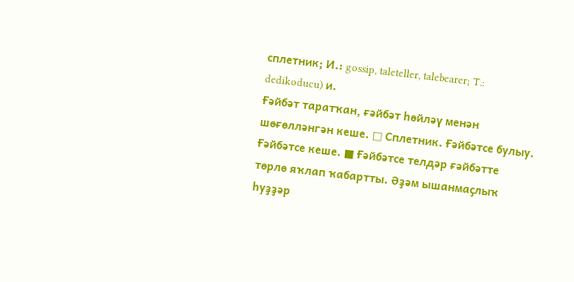сплетник; И.: gossip, taleteller, talebearer; T.: dedikoducu) и.
Ғәйбәт таратҡан, ғәйбәт һөйләү менән шөғөлләнгән кеше. □ Сплетник. Ғәйбәтсе булыу. Ғәйбәтсе кеше. ■ Ғәйбәтсе телдәр ғәйбәтте төрлө яҡлап ҡабартты. Әҙәм ышанмаҫлыҡ һуҙҙәр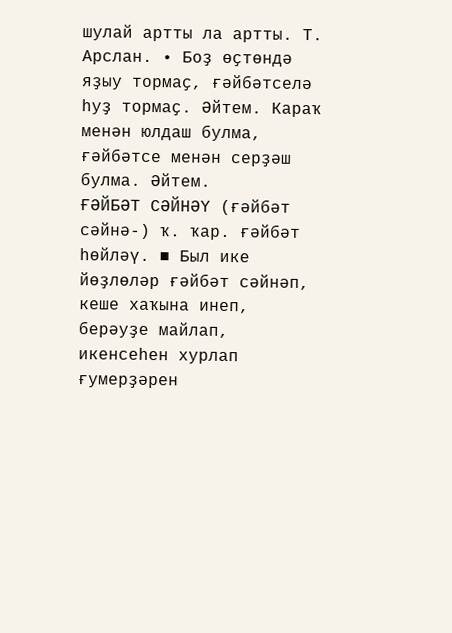шулай артты ла артты. Т. Арслан. • Боҙ өҫтөндә яҙыу тормаҫ, ғәйбәтселә һуҙ тормаҫ. Әйтем. Караҡ менән юлдаш булма, ғәйбәтсе менән серҙәш булма. Әйтем.
ҒӘЙБӘТ СӘЙНӘҮ (ғәйбәт сәйнә-) ҡ. ҡар. ғәйбәт һөйләү. ■ Был ике йөҙлөләр ғәйбәт сәйнәп, кеше хаҡына инеп, берәуҙе майлап, икенсеһен хурлап ғумерҙәрен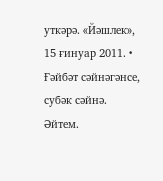уткәрә. «Йәшлек», 15 ғинуар 2011. • Ғәйбәт сәйнәгәнсе, субәк сәйнә. Әйтем.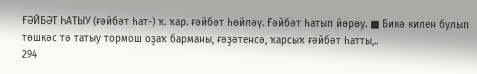ҒӘЙБӘТ ҺАТЫУ (ғәйбәт һат-) ҡ. ҡар. ғәйбәт һөйләү. Ғәйбәт һатып йөрөу. ■ Бикә килен булып төшкәс тә татыу тормош оҙаҡ барманы, ғәҙәтенсә, ҡарсыҡ ғәйбәт һатты,..
294